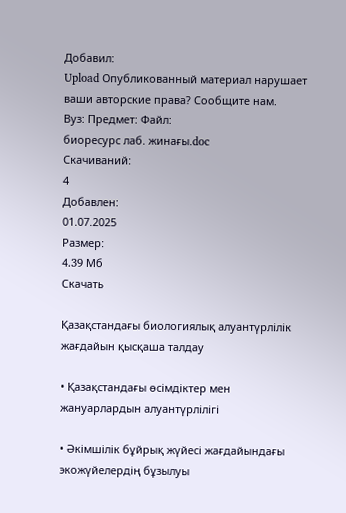Добавил:
Upload Опубликованный материал нарушает ваши авторские права? Сообщите нам.
Вуз: Предмет: Файл:
биоресурс лаб. жинағы.doc
Скачиваний:
4
Добавлен:
01.07.2025
Размер:
4.39 Mб
Скачать

Қазақстандағы биологиялық алуантүрлілік жағдайын қысқаша талдау

• Қазақстандағы өсімдіктер мен жануарлардын алуантүрлілігі

• Әкімшілік бұйрық жүйесі жағдайындағы экожүйелердің бұзылуы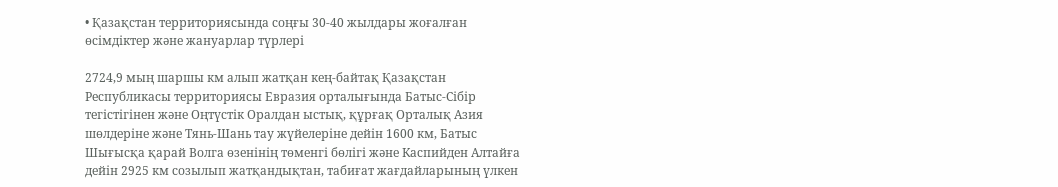• Қазақстан территориясында соңғы 30-40 жылдары жоғалған өсімдіктер және жануарлар түрлері

2724,9 мың шаршы км алып жатқан кең-байтақ Қазақстан Республикасы территориясы Евразия орталығында Батыс-Сібір тегістігінен және Оңтүстік Оралдан ыстық, құрғақ Орталық Азия шөлдеріне және Тянь-Шань тау жүйелеріне дейін 1600 км, Батыс Шығысқа қарай Волга өзенінің төменгі бөлігі және Каспийден Алтайға дейін 2925 км созылып жатқандықтан, табиғат жағдайларының үлкен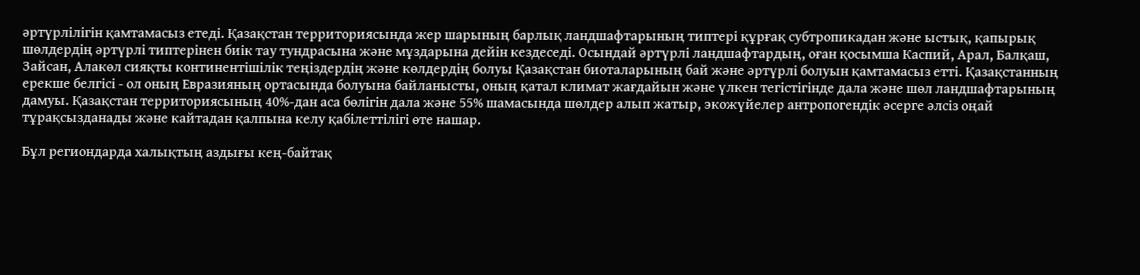әртүрлілігін қамтамасыз етеді. Қазақстан территориясында жер шарының барлық ландшафтарының типтері құрғақ субтропикадан және ыстық, қапырық шөлдердің әртүрлі типтерінен биік тау тундрасына және мұздарына дейін кездеседі. Осындай әртүрлі ландшафтардың, оған қосымша Каспий, Арал, Балқаш, Зайсан, Алакөл сияқты континентішілік теңіздердің және көлдердің болуы Қазақстан биоталарының бай және әртүрлі болуын қамтамасыз етті. Қазақстанның ерекше белгісі - ол оның Евразияның ортасында болуына байланысты, оның қатал климат жағдайын және үлкен тегістігінде дала және шөл ландшафтарының дамуы. Қазақстан территориясының 40%-дан аса бөлігін дала және 55% шамасында шөлдер алып жатыр, экожүйелер антропогендік әсерге әлсіз оңай тұрақсызданады және кайтадан қалпына келу қабілеттілігі өте нашар.

Бұл региондарда халықтың аздығы кең-байтақ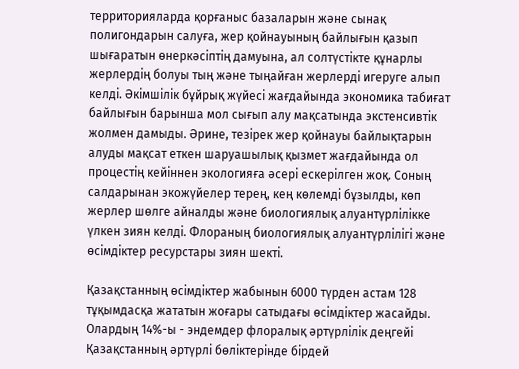территорияларда қорғаныс базаларын және сынақ полигондарын салуға, жер қойнауының байлығын қазып шығаратын өнеркәсіптің дамуына, ал солтүстікте құнарлы жерлердің болуы тың және тыңайған жерлерді игеруге алып келді. Әкімшілік бұйрық жүйесі жағдайында экономика табиғат байлығын барынша мол сығып алу мақсатында экстенсивтік жолмен дамыды. Әрине, тезірек жер қойнауы байлықтарын алуды мақсат еткен шаруашылық қызмет жағдайында ол процестің кейіннен экологияға әсері ескерілген жоқ. Соның салдарынан экожүйелер терең, кең көлемді бұзылды, көп жерлер шөлге айналды және биологиялық алуантүрлілікке үлкен зиян келді. Флораның биологиялық алуантүрлілігі және өсімдіктер ресурстары зиян шекті.

Қазақстанның өсімдіктер жабынын 6000 түрден астам 128 тұқымдасқа жататын жоғары сатыдағы өсімдіктер жасайды. Олардың 14%-ы - эндемдер флоралық әртүрлілік деңгейі Қазақстанның әртүрлі бөліктерінде бірдей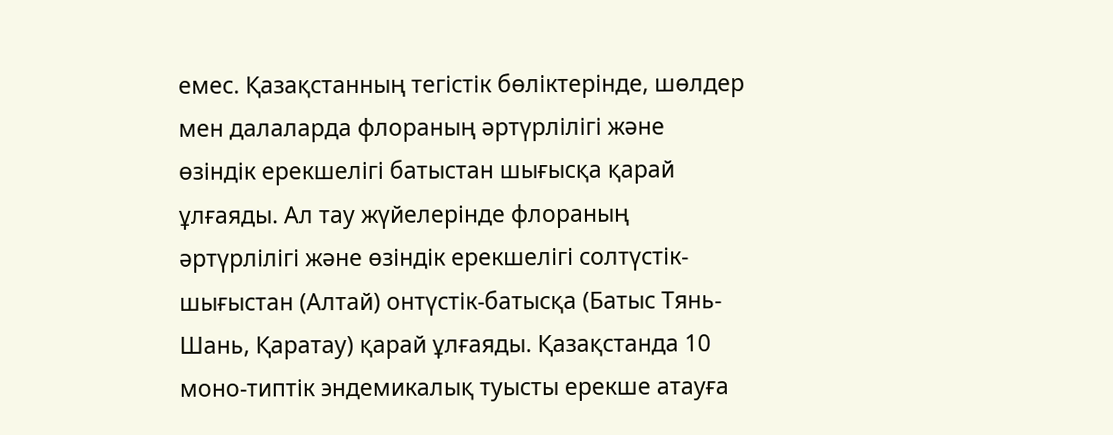емес. Қазақстанның тегістік бөліктерінде, шөлдер мен далаларда флораның әртүрлілігі және өзіндік ерекшелігі батыстан шығысқа қарай ұлғаяды. Ал тау жүйелерінде флораның әртүрлілігі және өзіндік ерекшелігі солтүстік-шығыстан (Алтай) онтүстік-батысқа (Батыс Тянь-Шань, Қаратау) қарай ұлғаяды. Қазақстанда 10 моно-типтік эндемикалық туысты ерекше атауға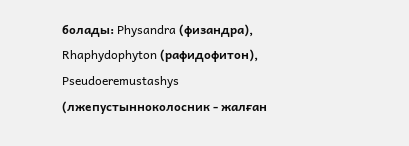болады: Physandra (физандра), Rhaphydophyton (рафидофитон), Pseudoeremustashys (лжепустынноколосник - жалған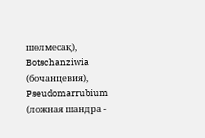шөлмесақ), Botschanziwia (бочанцевия), Pseudomarrubium (ложная шандра -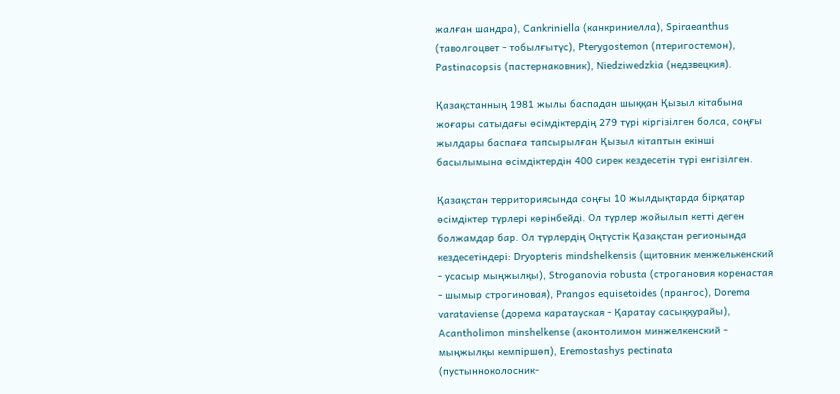жалған шандра), Cankriniella (канкриниелла), Spiraeanthus (таволгоцвет - тобылғытүс), Pterygostemon (птеригостемон), Pastinacopsis (пастернаковник), Niedziwedzkia (недзвецкия).

Қазақстанның 1981 жылы баспадан шыққан Қызыл кітабына жоғары сатыдағы өсімдіктердің 279 түрі кіргізілген болса, соңғы жылдары баспаға тапсырылған Қызыл кітаптын екінші басылымына өсімдіктердін 400 сирек кездесетін түрі енгізілген.

Қазақстан территориясында соңғы 10 жылдықтарда бірқатар өсімдіктер түрлері көрінбейді. Ол түрлер жойылып кетті деген болжамдар бар. Ол түрлердің Оңтүстік Қазақстан регионында кездесетіндері: Dryopteris mindshelkensis (щитовник менжелькенский - усасыр мыңжылқы), Stroganovia robusta (строгановия коренастая - шымыр строгиновая), Prangos equisetoides (прангос), Dorema varataviense (дорема каратауская - Қаратау сасыққурайы), Acantholimon minshelkense (аконтолимон минжелкенский - мыңжылқы кемпіршөп), Eremostashys pectinata (пустынноколосник-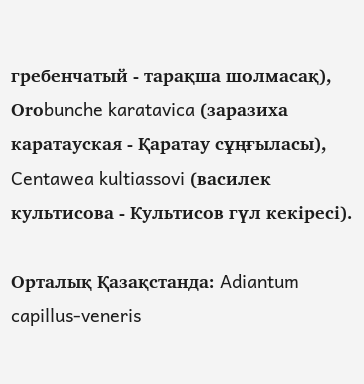гребенчатый - тарақша шолмасақ), Оrоbunche karatavica (заразиха каратауская - Қаратау сұңғыласы), Centawea kultiassovi (василек культисова - Культисов гүл кекіресі).

Орталық Қазақстанда: Adiantum capillus-veneris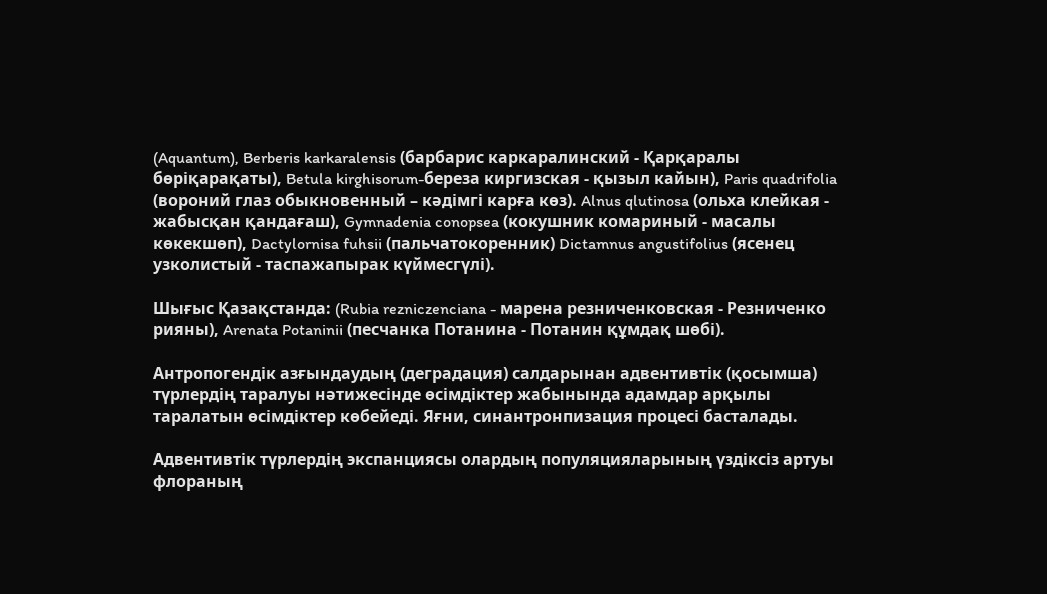(Aquantum), Berberis karkaralensis (барбарис каркаралинский - Қарқаралы бөріқарақаты), Betula kirghisorum-береза киргизская - қызыл кайын), Paris quadrifolia (вороний глаз обыкновенный – кәдімгі карға көз). Alnus qlutinosa (ольха клейкая - жабысқан қандағаш), Gymnadenia conopsea (кокушник комариный - масалы көкекшөп), Dactylornisa fuhsii (пальчатокоренник) Dictamnus angustifolius (ясенец узколистый - таспажапырак күймесгүлі).

Шығыс Қазақстанда: (Rubia rezniczenciana - марена резниченковская - Резниченко рияны), Arenata Potaninii (песчанка Потанина - Потанин құмдақ шөбі).

Антропогендік азғындаудың (деградация) салдарынан адвентивтік (қосымша) түрлердің таралуы нәтижесінде өсімдіктер жабынында адамдар арқылы таралатын өсімдіктер көбейеді. Яғни, синантронпизация процесі басталады.

Адвентивтік түрлердің экспанциясы олардың популяцияларының үздіксіз артуы флораның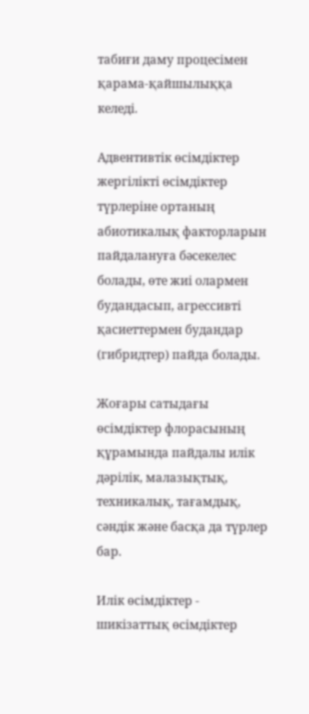табиғи даму процесімен қарама-қайшылыққа келеді.

Адвентивтік өсімдіктер жергілікті өсімдіктер түрлеріне ортаның абиотикалық факторларын пайдалануға бәсекелес болады, өте жиі олармен будандасып, агрессивті қасиеттермен будандар (гибридтер) пайда болады.

Жоғары сатыдағы өсімдіктер флорасының құрамында пайдалы илік дәрілік, малазықтық, техникалық, тағамдық, сәндік және басқа да түрлер бар.

Илік өсімдіктер - шикізаттық өсімдіктер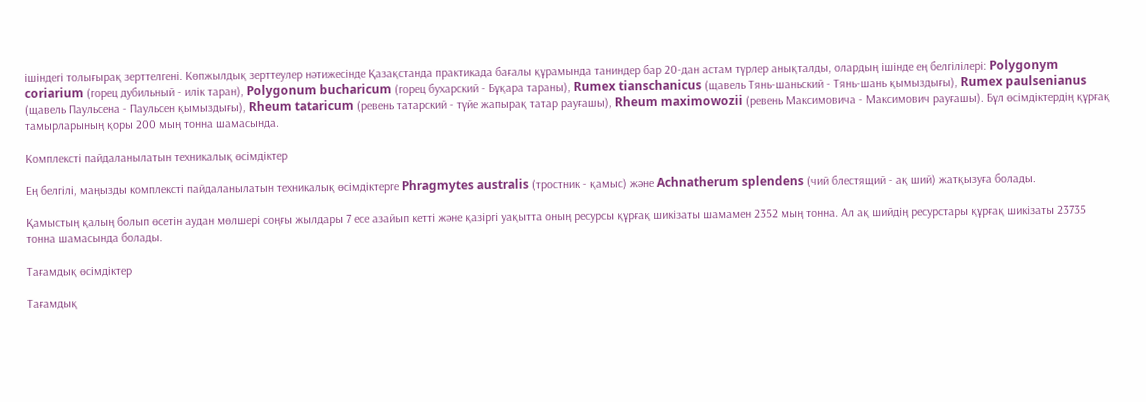ішіндегі толығырақ зерттелгені. Көпжылдық зерттеулер нәтижесінде Қазақстанда практикада бағалы құрамында таниндер бар 20-дан астам түрлер анықталды, олардың ішінде ең белгілілері: Polygonym coriarium (горец дубильный - илік таран), Polygonum bucharicum (горец бухарский - Бұқара тараны), Rumex tianschanicus (щавель Тянь-шаньский - Тянь-шань қымыздығы), Rumex paulsenianus (щавель Паульсена - Паульсен қымыздығы), Rheum tataricum (ревень татарский - түйе жапырақ татар рауғашы), Rheum maximowozii (ревень Максимовича - Максимович рауғашы). Бұл өсімдіктердің құрғақ тамырларының қоры 200 мың тонна шамасында.

Комплексті пайдаланылатын техникалық өсімдіктер

Ең белгілі, маңызды комплексті пайдаланылатын техникалық өсімдіктерге Phragmytes australis (тростник - қамыс) және Achnatherum splendens (чий блестящий - ақ ший) жатқызуға болады.

Қамыстың қалың болып өсетін аудан мөлшері соңғы жылдары 7 есе азайып кетті және қазіргі уақытта оның ресурсы құрғақ шикізаты шамамен 2352 мың тонна. Ал ақ шийдің ресурстары құрғақ шикізаты 23735 тонна шамасында болады.

Тағамдық өсімдіктер

Тағамдық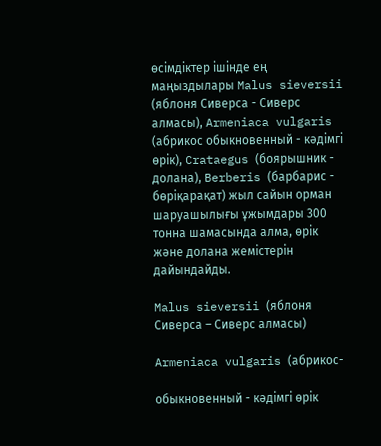өсімдіктер ішінде ең маңыздылары Malus sieversii (яблоня Сиверса - Сиверс алмасы), Armeniaca vulgaris (абрикос обыкновенный - кәдімгі өрік), Crataegus (боярышник - долана), Berberis (барбарис - бөріқарақат) жыл сайын орман шаруашылығы ұжымдары 300 тонна шамасында алма, өрік және долана жемістерін дайындайды.

Malus sieversii (яблоня Сиверса – Сиверс алмасы)

Armeniaca vulgaris (абрикос-

обыкновенный - кәдімгі өрік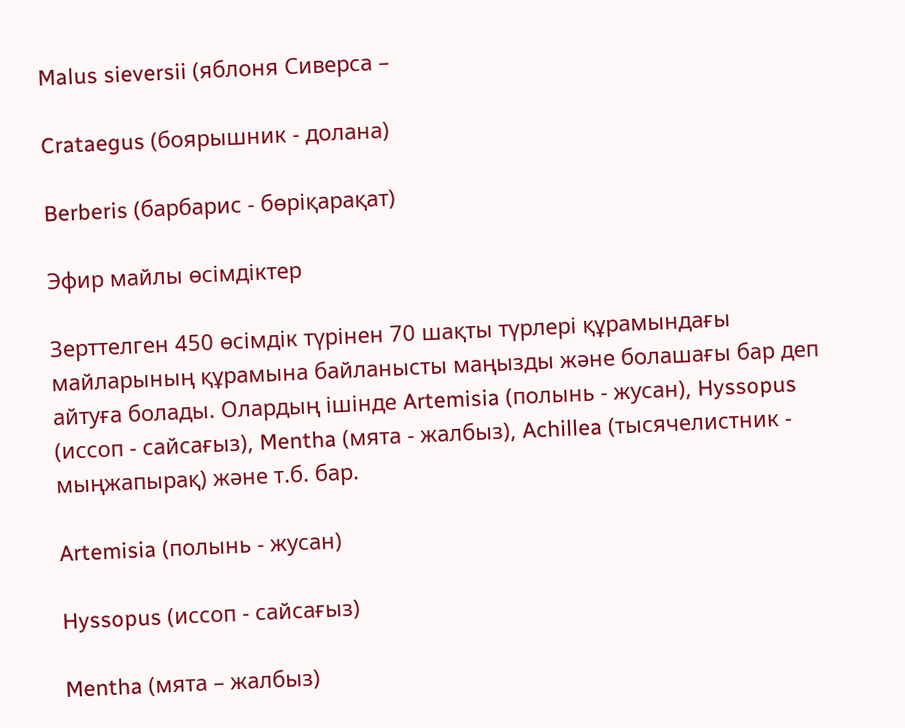Malus sieversii (яблоня Сиверса –

Crataegus (боярышник - долана)

Berberis (барбарис - бөріқарақат)

Эфир майлы өсімдіктер

Зерттелген 450 өсімдік түрінен 70 шақты түрлері құрамындағы майларының құрамына байланысты маңызды және болашағы бар деп айтуға болады. Олардың ішінде Artemisia (полынь - жусан), Hyssopus (иссоп - сайсағыз), Mentha (мята - жалбыз), Achillea (тысячелистник - мыңжапырақ) және т.б. бар.

Artemisia (полынь - жусан)

Hyssopus (иссоп - сайсағыз)

Mentha (мята – жалбыз)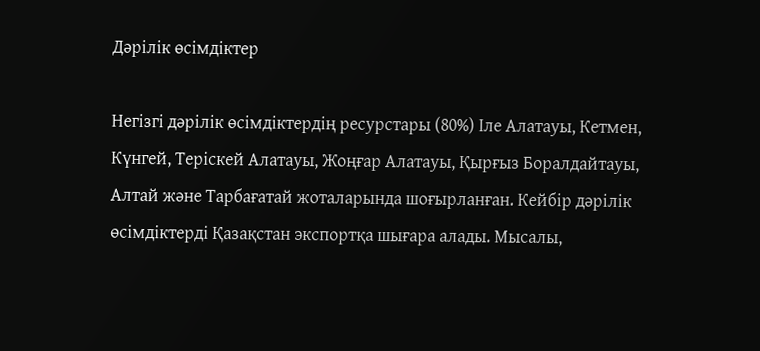Дәрілік өсімдіктер

Негізгі дәрілік өсімдіктердің ресурстары (80%) Іле Алатауы, Кетмен, Күнгей, Теріскей Алатауы, Жоңғар Алатауы, Қырғыз Боралдайтауы, Алтай және Тарбағатай жоталарында шоғырланған. Кейбір дәрілік өсімдіктерді Қазақстан экспортқа шығара алады. Мысалы,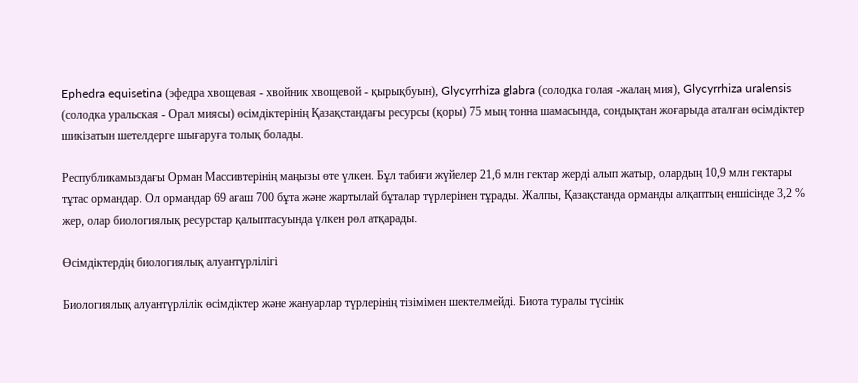Ephedra equisetina (эфедра хвощевая - хвойник хвощевой - қырықбуын), Glycyrrhiza glabra (солодка голая -жалаң мия), Glycyrrhiza uralensis (солодка уральская - Орал миясы) өсімдіктерінің Қазақстандағы ресурсы (қоры) 75 мың тонна шамасында, сондықтан жоғарыда аталған өсімдіктер шикізатын шетелдерге шығаруға толық болады.

Республикамыздағы Орман Массивтерінің маңызы өте үлкен. Бұл табиғи жүйелер 21,6 млн гектар жерді алып жатыр, олардың 10,9 млн гектары тұтас ормандар. Ол ормандар 69 ағаш 700 бұта және жартылай бұталар түрлерінен тұрады. Жалпы, Қазақстанда орманды алқаптың еншісінде 3,2 % жер, олар биологиялық ресурстар қалыптасуында үлкен рөл атқарады.

Өсімдіктердің биологиялық алуантүрлілігі

Биологиялық алуантүрлілік өсімдіктер және жануарлар түрлерінің тізімімен шектелмейді. Биота туралы түсінік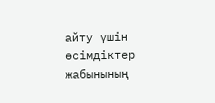айту үшін өсімдіктер жабынының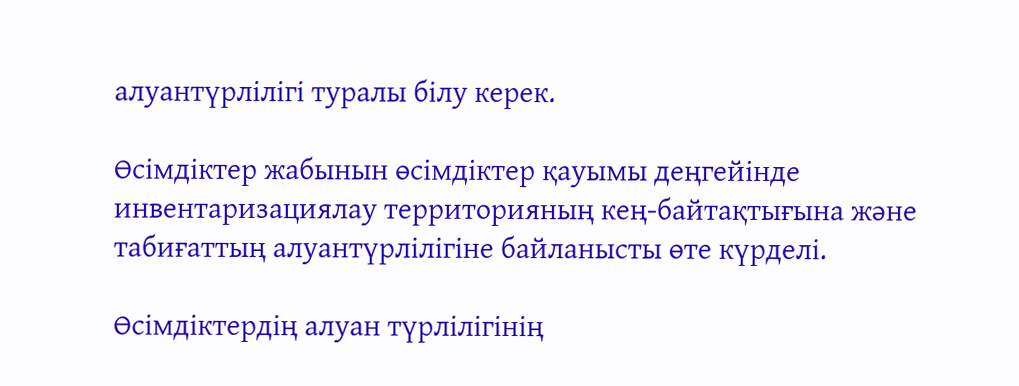алуантүрлілігі туралы білу керек.

Өсімдіктер жабынын өсімдіктер қауымы деңгейінде инвентаризациялау территорияның кең-байтақтығына және табиғаттың алуантүрлілігіне байланысты өте күрделі.

Өсімдіктердің алуан түрлілігінің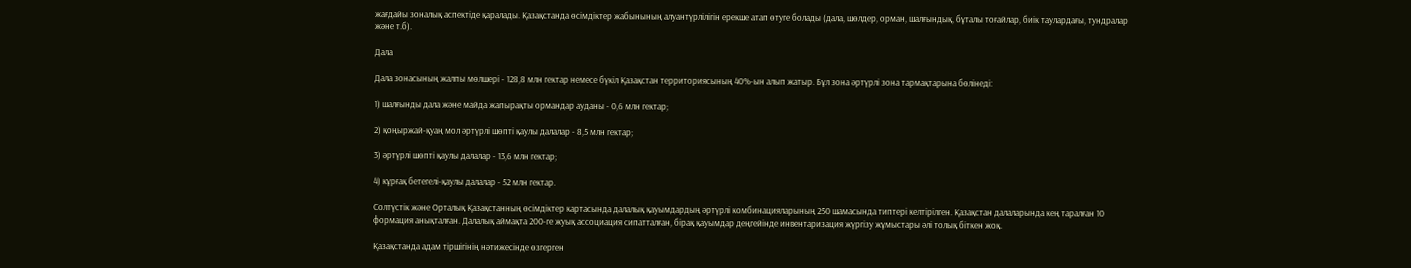жағдайы зоналық аспектіде қаралады. Қазақстанда өсімдіктер жабынының алуантүрлілігін ерекше атап өтуге болады (дала, шөлдер, орман, шалғындық, бұталы тоғайлар, биік таулардағы, тундралар және т.б).

Дала

Дала зонасының жалпы мөлшері - 128,8 млн гектар немесе бүкіл Қазақстан территориясының 40%-ын алып жатыр. Бұл зона әртүрлі зона тармақтарына бөлінеді:

1) шалғынды дала және майда жапырақты ормандар ауданы - 0,6 млн гектар;

2) қоңыржай-қуаң мол әртүрлі шөпті қаулы далалар - 8,5 млн гектар;

3) әртүрлі шөпті қаулы далалар - 13,6 млн гектар;

4) кұрғақ бетегелі-қаулы далалар - 52 млн гектар.

Солтүстік және Орталық Қазақстанның өсімдіктер картасында далалық қауымдардың әртүрлі комбинацияларының 250 шамасында типтері келтірілген. Қазақстан далаларында кең таралған 10 формация анықталған. Далалық аймақта 200-ге жуық ассоциация сипатталған, бірақ қауымдар деңгейінде инвентаризация жүргізу жұмыстары әлі толық біткен жоқ.

Қазақстанда адам тіршігінің нәтижесінде өзгерген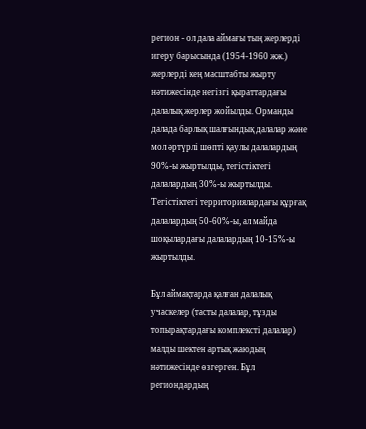регион - ол дала аймағы тың жерлерді игеру барысында (1954-1960 жж.) жерлерді кең масштабты жырту нәтижесінде негізгі қыраттардағы далалық жерлер жойылды. Орманды далада барлық шалғындық далалар және мол әртүрлі шөпті қаулы далалардың 90%-ы жыртылды, тегістіктегі далалардың 30%-ы жыртылды. Тегістіктегі территориялардағы құрғақ далалардың 50-60%-ы, ал майда шоқылардағы далалардың 10-15%-ы жыртылды.

Бұл аймақтарда қалған далалық учаскелер (тасты далалар, тұзды топырақтардағы комплексті далалар) малды шектен артық жаюдың нәтижесінде өзгерген. Бұл региондардың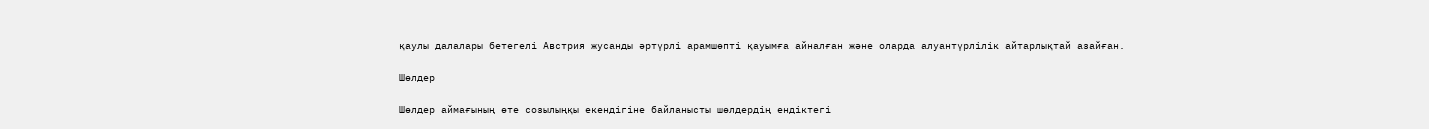қаулы далалары бетегелі Австрия жусанды әртүрлі арамшөпті қауымға айналған және оларда алуантүрлілік айтарлықтай азайған.

Шөлдер

Шөлдер аймағының өте созылыңқы екендігіне байланысты шөлдердің ендіктегі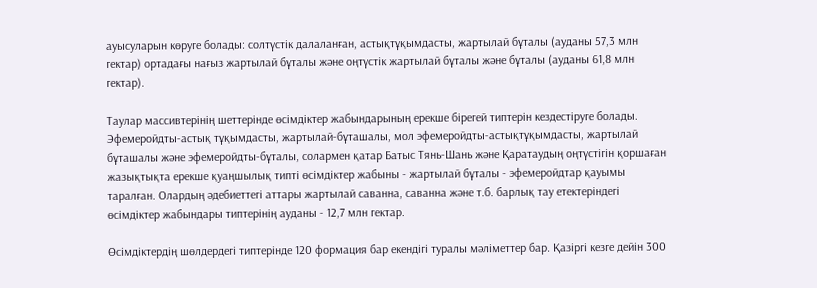ауысуларын көруге болады: солтүстік далаланған, астықтұқымдасты, жартылай бұталы (ауданы 57,3 млн гектар) ортадағы нағыз жартылай бұталы және оңтүстік жартылай бұталы және бұталы (ауданы 61,8 млн гектар).

Таулар массивтерінің шеттерінде өсімдіктер жабындарының ерекше бірегей типтерін кездестіруге болады. Эфемеройдты-астық тұқымдасты, жартылай-бұташалы, мол эфемеройдты-астықтұқымдасты, жартылай бұташалы және эфемеройдты-бұталы, солармен қатар Батыс Тянь-Шань және Қаратаудың оңтүстігін қоршаған жазықтықта ерекше қуаңшылық типті өсімдіктер жабыны - жартылай бұталы - эфемеройдтар қауымы таралған. Олардың әдебиеттегі аттары жартылай саванна, саванна және т.б. барлық тау етектеріндегі өсімдіктер жабындары типтерінің ауданы - 12,7 млн гектар.

Өсімдіктердің шөлдердегі типтерінде 120 формация бар екендігі туралы мәліметтер бар. Қазіргі кезге дейін 300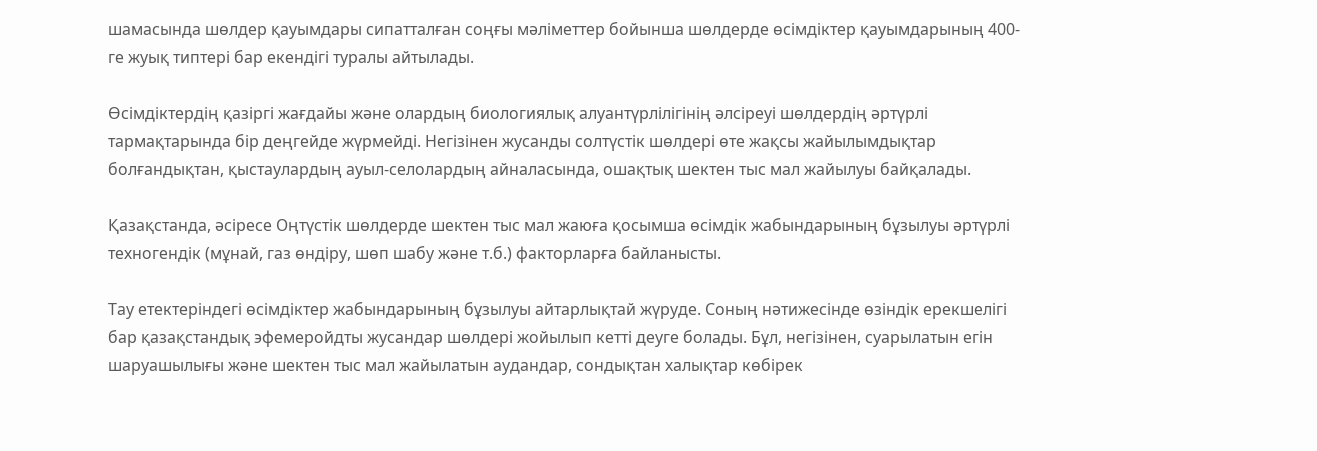шамасында шөлдер қауымдары сипатталған соңғы мәліметтер бойынша шөлдерде өсімдіктер қауымдарының 400-ге жуық типтері бар екендігі туралы айтылады.

Өсімдіктердің қазіргі жағдайы және олардың биологиялық алуантүрлілігінің әлсіреуі шөлдердің әртүрлі тармақтарында бір деңгейде жүрмейді. Негізінен жусанды солтүстік шөлдері өте жақсы жайылымдықтар болғандықтан, қыстаулардың ауыл-селолардың айналасында, ошақтық шектен тыс мал жайылуы байқалады.

Қазақстанда, әсіресе Оңтүстік шөлдерде шектен тыс мал жаюға қосымша өсімдік жабындарының бұзылуы әртүрлі техногендік (мұнай, газ өндіру, шөп шабу және т.б.) факторларға байланысты.

Тау етектеріндегі өсімдіктер жабындарының бұзылуы айтарлықтай жүруде. Соның нәтижесінде өзіндік ерекшелігі бар қазақстандық эфемеройдты жусандар шөлдері жойылып кетті деуге болады. Бұл, негізінен, суарылатын егін шаруашылығы және шектен тыс мал жайылатын аудандар, сондықтан халықтар көбірек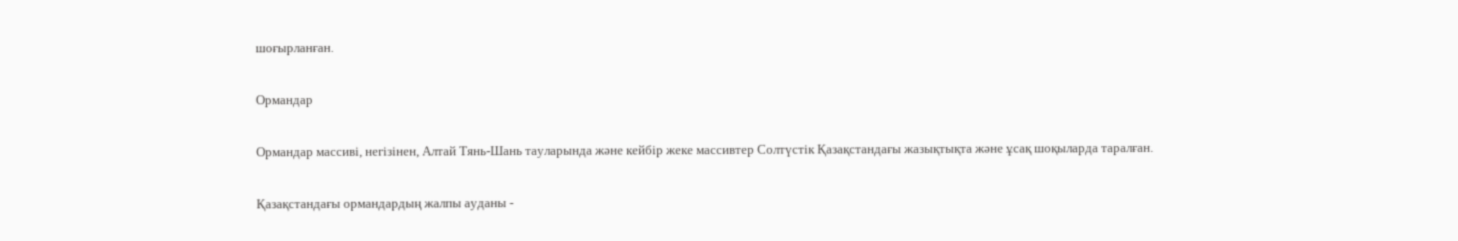шоғырланған.

Ормандар

Ормандар массиві, негізінен, Алтай Тянь-Шань тауларында және кейбір жеке массивтер Солтүстік Қазақстандағы жазықтықта және ұсақ шоқыларда таралған.

Қазақстандағы ормандардың жалпы ауданы -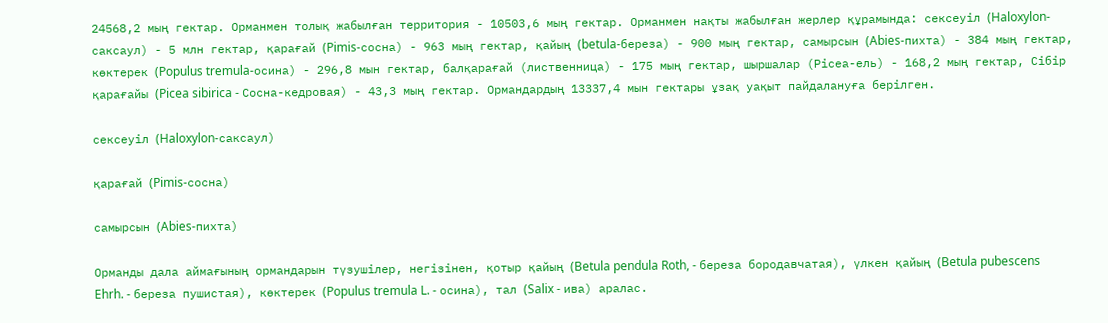24568,2 мың гектар. Орманмен толық жабылған территория - 10503,6 мың гектар. Орманмен нақты жабылған жерлер құрамында: сексеуіл (Haloxylon-саксаул) - 5 млн гектар, қарағай (Pimis-сосна) - 963 мың гектар, қайың (betula-береза) - 900 мың гектар, самырсын (Abies-пихта) - 384 мың гектар, көктерек (Populus tremula-осина) - 296,8 мын гектар, балқарағай (лиственница) - 175 мың гектар, шыршалар (Рісеа-ель) - 168,2 мың гектар, Сібір қарағайы (Picea sibirica - Сосна-кедровая) - 43,3 мың гектар. Ормандардың 13337,4 мын гектары ұзақ уақыт пайдалануға берілген.

сексеуіл (Haloxylon-саксаул)

қарағай (Pimis-сосна)

самырсын (Abies-пихта)

Орманды дала аймағының ормандарын түзушілер, негізінен, қотыр қайың (Betula pendula Roth, - береза бородавчатая), үлкен қайың (Betula pubescens Ehrh. - береза пушистая), көктерек (Populus tremula L. - осина), тал (Salix - ива) аралас.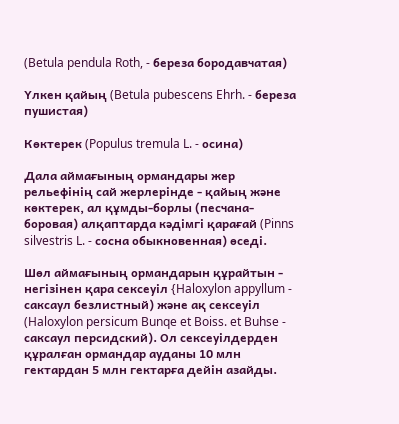(Betula pendula Roth, - береза бородавчатая)

Үлкен қайың (Betula pubescens Ehrh. - береза пушистая)

Көктерек (Populus tremula L. - осина)

Дала аймағының ормандары жер рельефінің сай жерлерінде - қайың және көктерек, ал құмды-борлы (песчана-боровая) алқаптарда кәдімгі қарағай (Pinns silvestris L. - сосна обыкновенная) өседі.

Шөл аймағының ормандарын құрайтын - негізінен қара сексеуіл {Haloxylon appyllum - саксаул безлистный) және ақ сексеуіл (Haloxylon persicum Bunqe et Boiss. et Buhse - саксаул персидский). Ол сексеуілдерден құралған ормандар ауданы 10 млн гектардан 5 млн гектарға дейін азайды.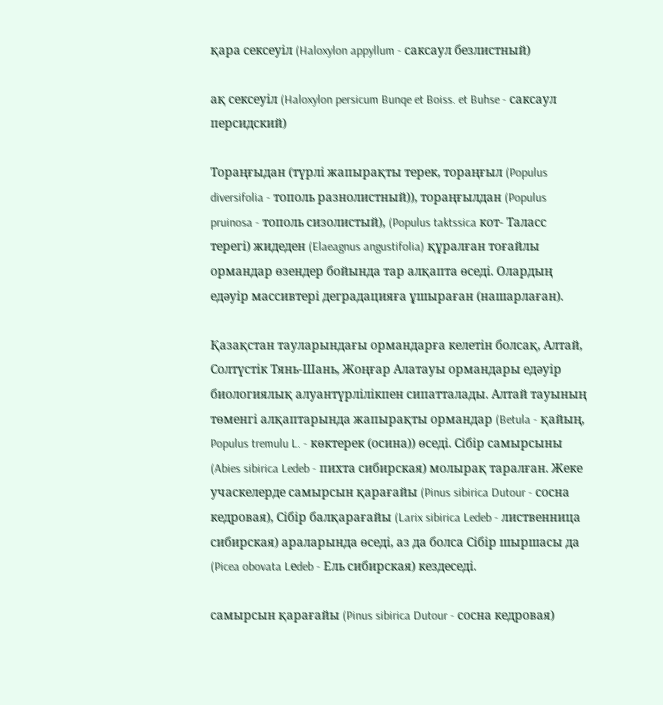қара сексеуіл (Haloxylon appyllum - саксаул безлистный)

ақ сексеуіл (Haloxylon persicum Bunqe et Boiss. et Buhse - саксаул персидский)

Тораңғыдан (түрлі жапырақты терек, тораңғыл (Populus diversifolia - тополь разнолистный)), тораңғылдан (Populus pruinosa - тополь сизолистый), (Populus taktssica кот- Таласс терегі) жидеден (Elaeagnus angustifolia) құралған тоғайлы ормандар өзендер бойында тар алқапта өседі. Олардың едәуір массивтері деградацияға ұшыраған (нашарлаған).

Қазақстан тауларындағы ормандарға келетін болсақ, Алтай, Солтүстік Тянь-Шань, Жоңғар Алатауы ормандары едәуір биологиялық алуантүрлілікпен сипатталады. Алтай тауының төменгі алқаптарында жапырақты ормандар (Betula - қайың, Populus tremulu L. - көктерек (осина)) өседі. Сібір самырсыны (Abies sibirica Ledeb - пихта сибирская) молырақ таралған. Жеке учаскелерде самырсын қарағайы (Pinus sibirica Dutour - сосна кедровая), Сібір балқарағайы (Larix sibirica Ledeb - лиственница сибирская) араларында өседі, аз да болса Сібір шыршасы да (Picea obovata Lеdeb - Ель сибирская) кездеседі.

самырсын қарағайы (Pinus sibirica Dutour - сосна кедровая)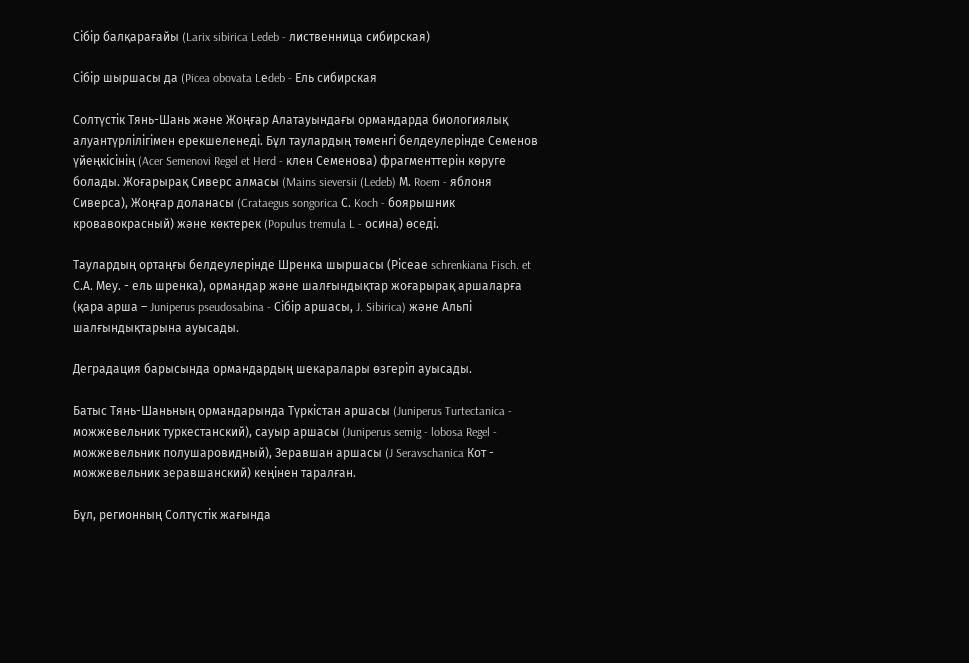Сібір балқарағайы (Larix sibirica Ledeb - лиственница сибирская)

Сібір шыршасы да (Picea obovata Lеdeb - Ель сибирская

Солтүстік Тянь-Шань және Жоңғар Алатауындағы ормандарда биологиялық алуантүрлілігімен ерекшеленеді. Бұл таулардың төменгі белдеулерінде Семенов үйеңкісінің (Acer Semenovi Regel et Herd - клен Семенова) фрагменттерін көруге болады. Жоғарырақ Сиверс алмасы (Mains sieversii (Ledeb) М. Roem - яблоня Сиверса), Жоңғар доланасы (Crataegus songorica С. Koch - боярышник кровавокрасный) және көктерек (Populus tremula L - осина) өседі.

Таулардың ортаңғы белдеулерінде Шренка шыршасы (Рісеае schrenkiana Fisch. et С.А. Меу. - ель шренка), ормандар және шалғындықтар жоғарырақ аршаларға (қара арша – Juniperus pseudosabina - Сібір аршасы, J. Sibirica) және Альпі шалғындықтарына ауысады.

Деградация барысында ормандардың шекаралары өзгеріп ауысады.

Батыс Тянь-Шаньның ормандарында Түркістан аршасы (Juniperus Turtectanica - можжевельник туркестанский), сауыр аршасы (Juniperus semig - lobosa Regel - можжевельник полушаровидный), Зеравшан аршасы (J Seravschanica Кот - можжевельник зеравшанский) кеңінен таралған.

Бұл, регионның Солтүстік жағында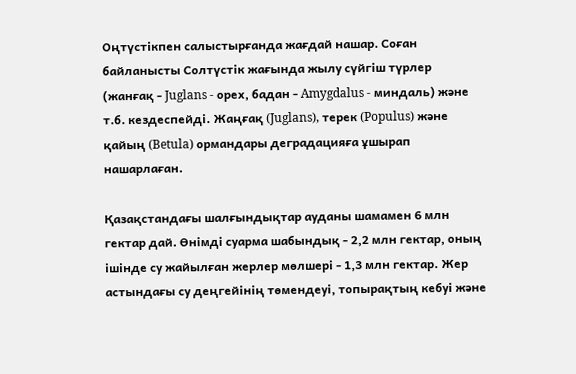Оңтүстікпен салыстырғанда жағдай нашар. Соған байланысты Солтүстік жағында жылу сүйгіш түрлер (жанғақ - Juglans - орех, бадан - Amygdalus - миндаль) және т.б. кездеспейді. Жаңғақ (Juglans), терек (Populus) және қайың (Betula) ормандары деградацияға ұшырап нашарлаған.

Қазақстандағы шалғындықтар ауданы шамамен 6 млн гектар дай. Өнімді суарма шабындық - 2,2 млн гектар, оның ішінде су жайылған жерлер мөлшері - 1,3 млн гектар. Жер астындағы су деңгейінің төмендеуі, топырақтың кебуі және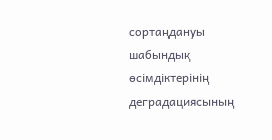сортаңдануы шабындық өсімдіктерінің деградациясының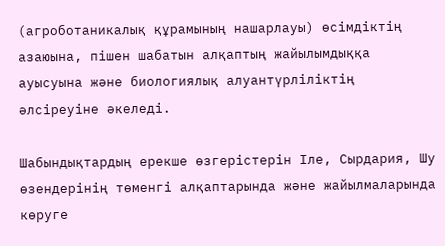(агроботаникалық құрамының нашарлауы) өсімдіктің азаюына, пішен шабатын алқаптың жайылымдыққа ауысуына және биологиялық алуантүрліліктің әлсіреуіне әкеледі.

Шабындықтардың ерекше өзгерістерін Іле, Сырдария, Шу өзендерінің төменгі алқаптарында және жайылмаларында көруге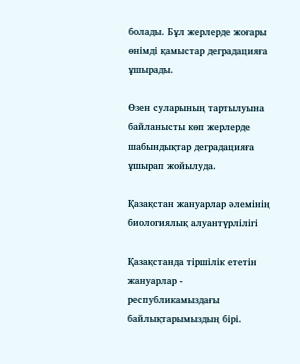болады. Бұл жерлерде жоғары өнімді қамыстар деградацияға ұшырады.

Өзен суларының тартылуына байланысты көп жерлерде шабындықтар деградацияға ұшырап жойылуда.

Қазақстан жануарлар әлемінің биологиялық алуантүрлілігі

Қазақстанда тіршілік ететін жануарлар - республикамыздағы байлықтарымыздың бірі.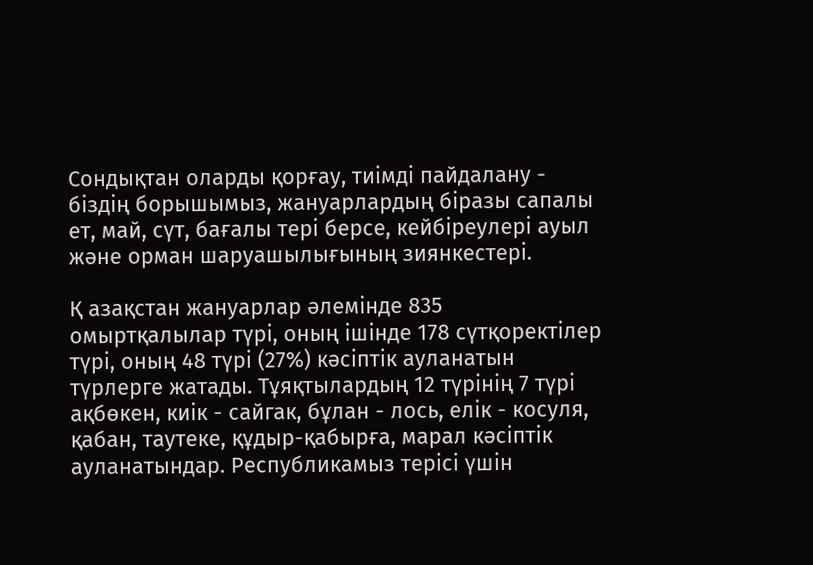Сондықтан оларды қорғау, тиімді пайдалану - біздің борышымыз, жануарлардың біразы сапалы ет, май, сүт, бағалы тері берсе, кейбіреулері ауыл және орман шаруашылығының зиянкестері.

Қ азақстан жануарлар әлемінде 835 омыртқалылар түрі, оның ішінде 178 сүтқоректілер түрі, оның 48 түрі (27%) кәсіптік ауланатын түрлерге жатады. Тұяқтылардың 12 түрінің 7 түрі ақбөкен, киік - сайгак, бұлан - лось, елік - косуля, қабан, таутеке, құдыр-қабырға, марал кәсіптік ауланатындар. Республикамыз терісі үшін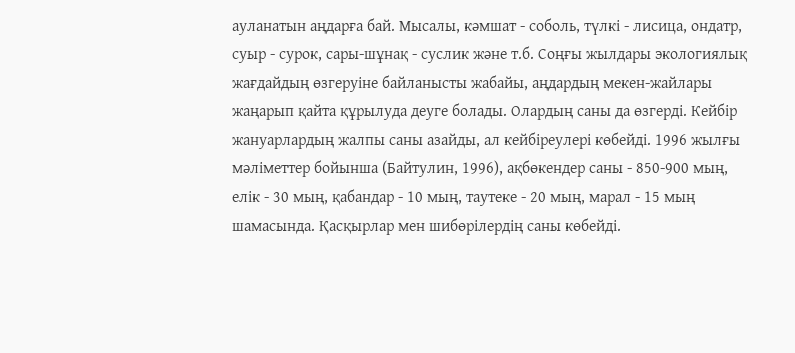ауланатын аңдарға бай. Мысалы, кәмшат - соболь, түлкі - лисица, ондатр, суыр - сурок, сары-шұнақ - суслик және т.б. Соңғы жылдары экологиялық жағдайдың өзгеруіне байланысты жабайы, аңдардың мекен-жайлары жаңарып қайта құрылуда деуге болады. Олардың саны да өзгерді. Кейбір жануарлардың жалпы саны азайды, ал кейбіреулері көбейді. 1996 жылғы мәліметтер бойынша (Байтулин, 1996), ақбөкендер саны - 850-900 мың, елік - 30 мың, қабандар - 10 мың, таутеке - 20 мың, марал - 15 мың шамасында. Қасқырлар мен шибөрілердің саны көбейді.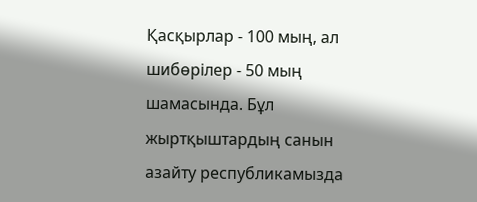Қасқырлар - 100 мың, ал шибөрілер - 50 мың шамасында. Бұл жыртқыштардың санын азайту республикамызда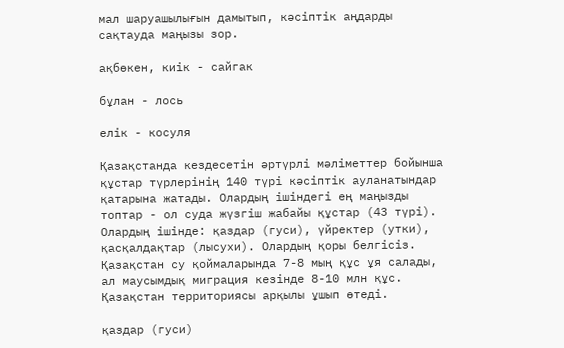мал шаруашылығын дамытып, кәсіптік аңдарды сақтауда маңызы зор.

ақбөкен, киік - сайгак

бұлан - лось

елік - косуля

Қазақстанда кездесетін әртүрлі мәліметтер бойынша құстар түрлерінің 140 түрі кәсіптік ауланатындар қатарына жатады. Олардың ішіндегі ең маңызды топтар - ол суда жүзгіш жабайы құстар (43 түрі). Олардың ішінде: қаздар (гуси), үйректер (утки), қасқалдақтар (лысухи). Олардың қоры белгісіз. Қазақстан су қоймаларында 7-8 мың құс ұя салады, ал маусымдық миграция кезінде 8-10 млн құс. Қазақстан территориясы арқылы ұшып өтеді.

қаздар (гуси)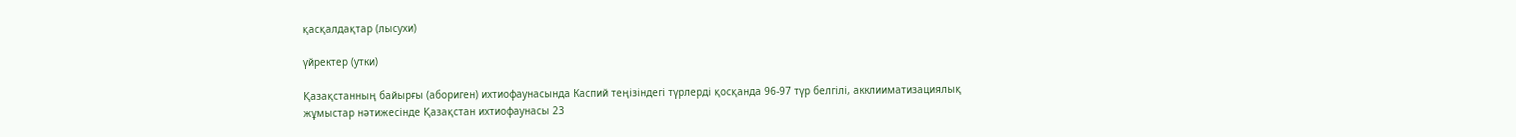қасқалдақтар (лысухи)

үйректер (утки)

Қазақстанның байырғы (абориген) ихтиофаунасында Каспий теңізіндегі түрлерді қосқанда 96-97 түр белгілі, акклииматизациялық жұмыстар нәтижесінде Қазақстан ихтиофаунасы 23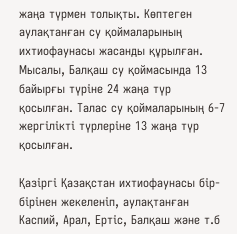жаңа түрмен толықты. Көптеген аулақтанған су қоймаларының ихтиофаунасы жасанды құрылған. Мысалы, Балқаш су қоймасында 13 байырғы түріне 24 жаңа түр қосылған. Талас су қоймаларының 6-7 жергілікті түрлеріне 13 жаңа түр қосылған.

Қазіргі Қазақстан ихтиофаунасы бір-бірінен жекеленіп, аулақтанған Каспий, Арал, Ертіс, Балқаш және т.б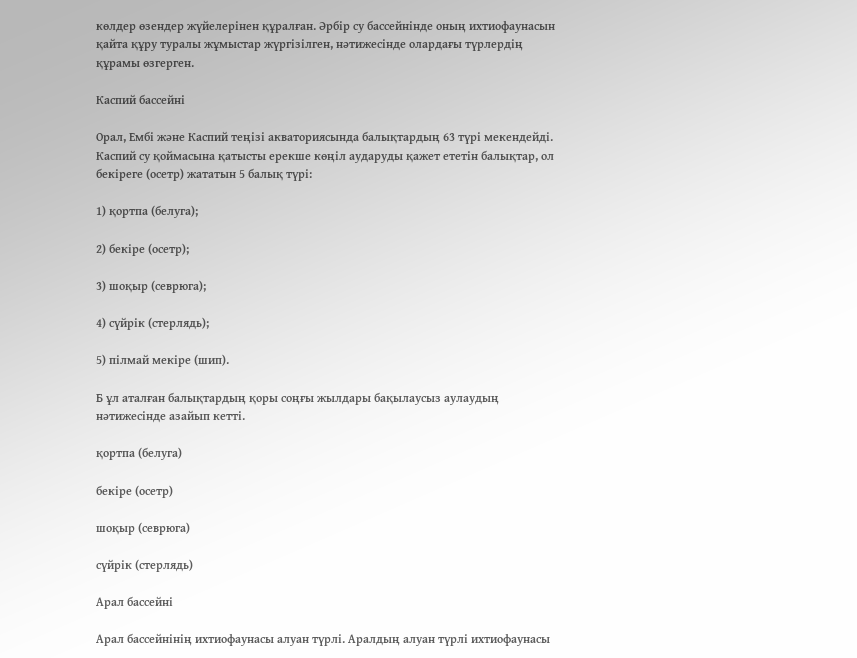көлдер өзендер жүйелерінен құралған. Әрбір су бассейнінде оның ихтиофаунасын қайта құру туралы жұмыстар жүргізілген, нәтижесінде олардағы түрлердің құрамы өзгерген.

Каспий бассейні

Орал, Ембі және Каспий теңізі акваториясында балықтардың 63 түрі мекендейді. Каспий су қоймасына қатысты ерекше көңіл аударуды қажет ететін балықтар, ол бекіреге (осетр) жататын 5 балық түрі:

1) қортпа (белуга);

2) бекіре (осетр);

3) шоқыр (севрюга);

4) сүйрік (стерлядь);

5) пілмай мекіре (шип).

Б ұл аталған балықтардың қоры соңғы жылдары бақылаусыз аулаудың нәтижесінде азайып кетті.

қортпа (белуга)

бекіре (осетр)

шоқыр (севрюга)

сүйрік (стерлядь)

Арал бассейні

Арал бассейнінің ихтиофаунасы алуан түрлі. Аралдың алуан түрлі ихтиофаунасы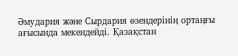Әмудария және Сырдария өзендерінің ортаңғы ағысында мекендейді. Қазақстан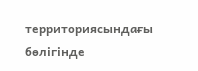территориясындағы бөлігінде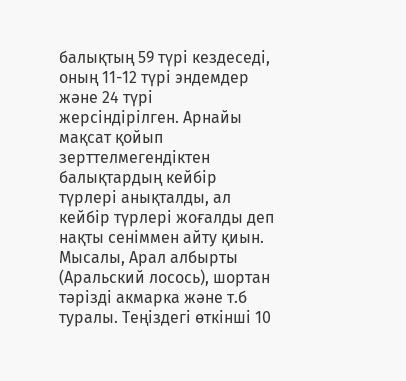балықтың 59 түрі кездеседі, оның 11-12 түрі эндемдер және 24 түрі жерсіндірілген. Арнайы мақсат қойып зерттелмегендіктен балықтардың кейбір түрлері анықталды, ал кейбір түрлері жоғалды деп нақты сеніммен айту қиын. Мысалы, Арал албырты (Аральский лосось), шортан тәрізді акмарка және т.б туралы. Теңіздегі өткінші 10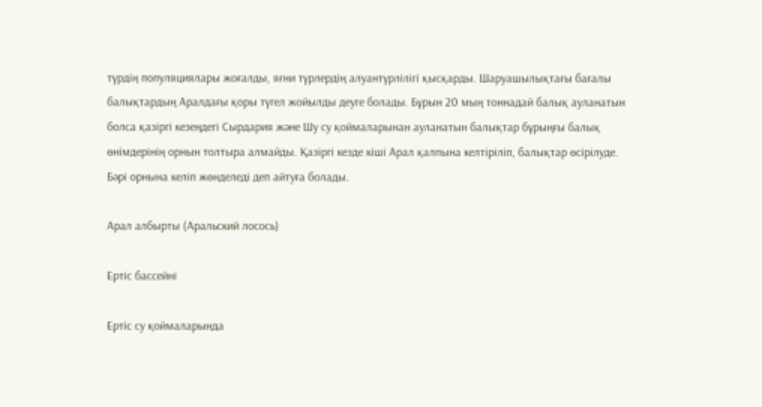түрдің популяциялары жоғалды, яғни түрлердің алуантүрлілігі қысқарды. Шаруашылықтағы бағалы балықтардың Аралдағы қоры түгел жойылды деуге болады. Бұрын 20 мың тоннадай балық ауланатын болса қазіргі кезеңдегі Сырдария және Шу су қоймаларынан ауланатын балықтар бұрыңғы балық өнімдерінің орнын толтыра алмайды. Қазіргі кезде кіші Арал қалпына келтіріліп, балықтар өсірілуде. Бәрі орнына келіп жөнделеді деп айтуға болады.

Арал албырты (Аральский лосось)

Ертіс бассейні

Ертіс су қоймаларында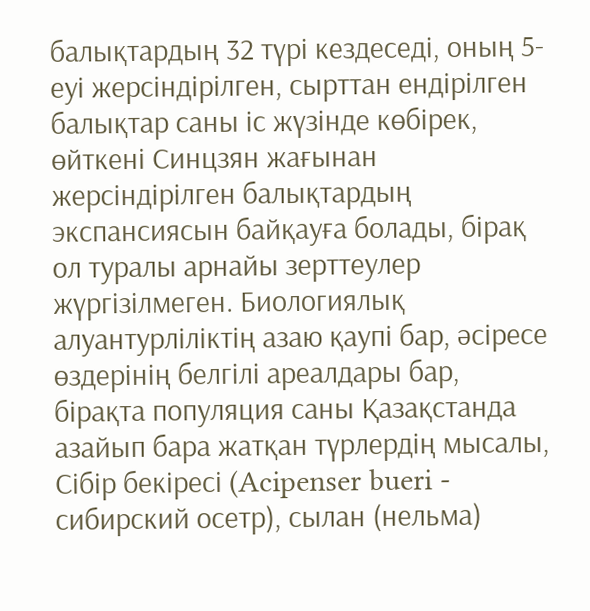балықтардың 32 түрі кездеседі, оның 5-еуі жерсіндірілген, сырттан ендірілген балықтар саны іс жүзінде көбірек, өйткені Синцзян жағынан жерсіндірілген балықтардың экспансиясын байқауға болады, бірақ ол туралы арнайы зерттеулер жүргізілмеген. Биологиялық алуантурліліктің азаю қаупі бар, әсіресе өздерінің белгілі ареалдары бар, бірақта популяция саны Қазақстанда азайып бара жатқан түрлердің мысалы, Сібір бекіресі (Acipenser bueri - сибирский осетр), сылан (нельма)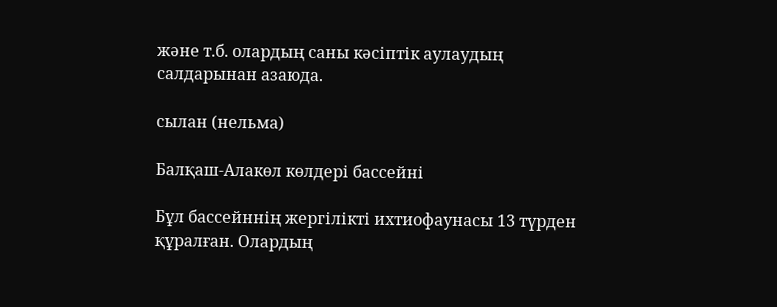және т.б. олардың саны кәсіптік аулаудың салдарынан азаюда.

сылан (нельма)

Балқаш-Алакөл көлдері бассейні

Бұл бассейннің жергілікті ихтиофаунасы 13 түрден құралған. Олардың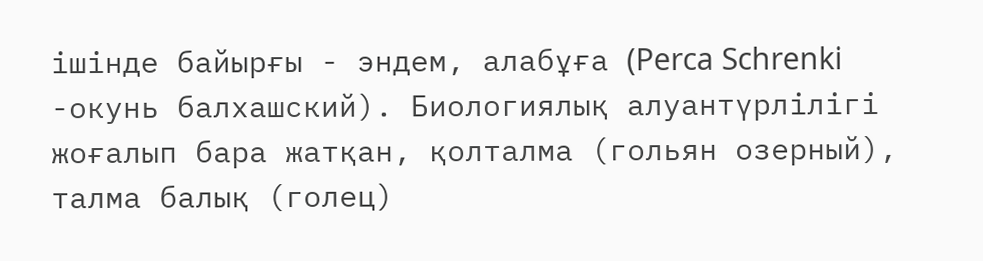ішінде байырғы - эндем, алабұға (Perca Schrenki -окунь балхашский). Биологиялық алуантүрлілігі жоғалып бара жатқан, қолталма (гольян озерный), талма балық (голец)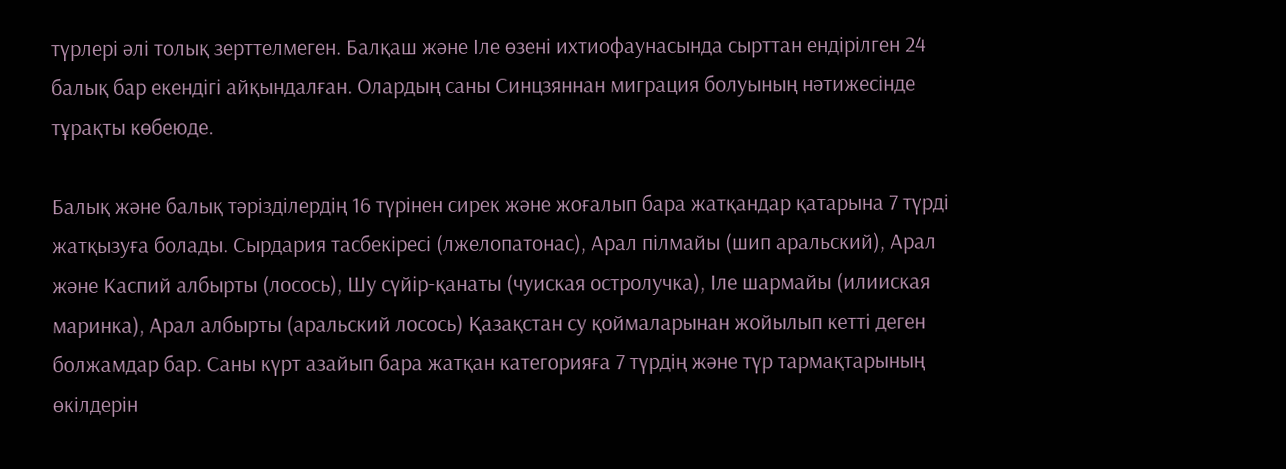түрлері әлі толық зерттелмеген. Балқаш және Іле өзені ихтиофаунасында сырттан ендірілген 24 балық бар екендігі айқындалған. Олардың саны Синцзяннан миграция болуының нәтижесінде тұрақты көбеюде.

Балық және балық тәрізділердің 16 түрінен сирек және жоғалып бара жатқандар қатарына 7 түрді жатқызуға болады. Сырдария тасбекіресі (лжелопатонас), Арал пілмайы (шип аральский), Арал және Каспий албырты (лосось), Шу сүйір-қанаты (чуиская остролучка), Іле шармайы (илииская маринка), Арал албырты (аральский лосось) Қазақстан су қоймаларынан жойылып кетті деген болжамдар бар. Саны күрт азайып бара жатқан категорияға 7 түрдің және түр тармақтарының өкілдерін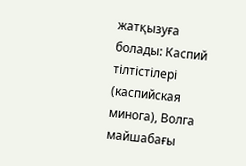жатқызуға болады: Каспий тілтістілері (каспийская минога), Волга майшабағы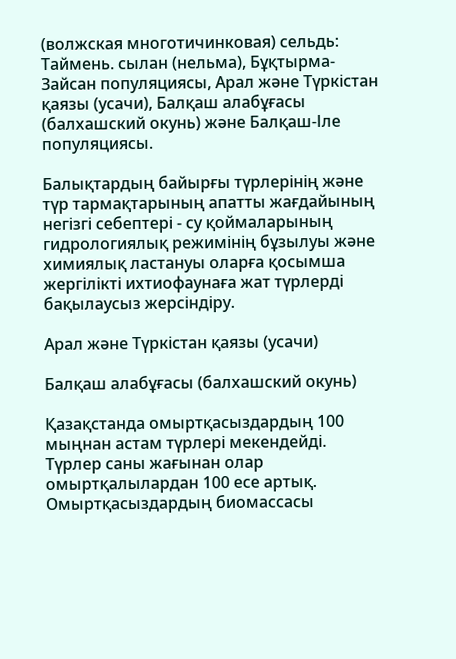(волжская многотичинковая) сельдь: Таймень. сылан (нельма), Бұқтырма-Зайсан популяциясы, Арал және Түркістан қаязы (усачи), Балқаш алабұғасы (балхашский окунь) және Балқаш-Іле популяциясы.

Балықтардың байырғы түрлерінің және түр тармақтарының апатты жағдайының негізгі себептері - су қоймаларының гидрологиялық режимінің бұзылуы және химиялық ластануы оларға қосымша жергілікті ихтиофаунаға жат түрлерді бақылаусыз жерсіндіру.

Арал және Түркістан қаязы (усачи)

Балқаш алабұғасы (балхашский окунь)

Қазақстанда омыртқасыздардың 100 мыңнан астам түрлері мекендейді. Түрлер саны жағынан олар омыртқалылардан 100 есе артық. Омыртқасыздардың биомассасы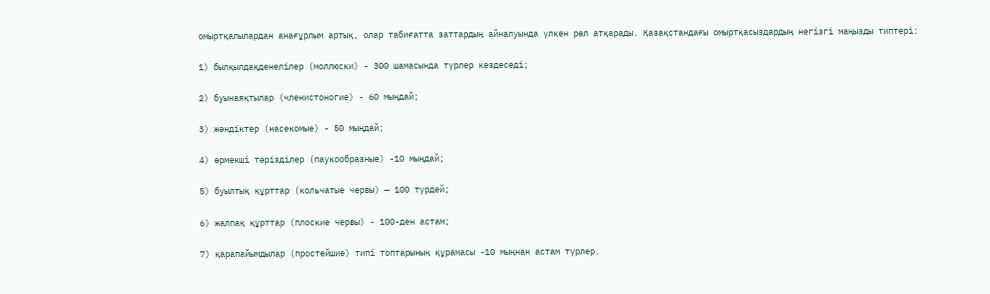омыртқалылардан анағұрлым артық, олар табиғатта заттардың айналуында үлкен рөл атқарады. Қазақстандағы омыртқасыздардың негізгі маңызды типтері:

1) былқылдақденелілер (моллюски) - 300 шамасында түрлер кездеседі;

2) буынаяқтылар (членистоногие) - 60 мыңдай;

3) жәндіктер (насекомые) - 50 мыңдай;

4) өрмекші тәрізділер (паукообразные) -10 мыңдай;

5) буылтық құрттар (кольчатые червы) — 100 түрдей;

6) жалпақ құрттар (плоские червы) - 100-ден астам;

7) қарапайымдылар (простейшие) типі топтарының құрамасы -10 мыңнан астам түрлер.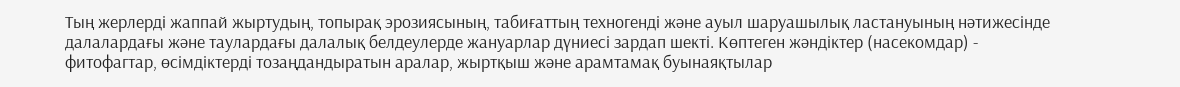Тың жерлерді жаппай жыртудың, топырақ эрозиясының, табиғаттың техногенді және ауыл шаруашылық ластануының нәтижесінде далалардағы және таулардағы далалық белдеулерде жануарлар дүниесі зардап шекті. Көптеген жәндіктер (насекомдар) - фитофагтар, өсімдіктерді тозаңдандыратын аралар, жыртқыш және арамтамақ буынаяқтылар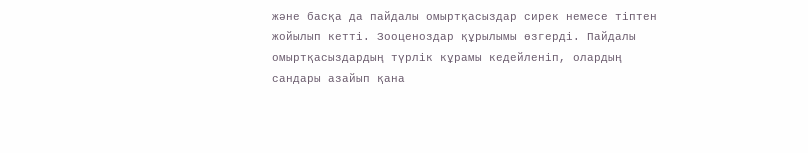және басқа да пайдалы омыртқасыздар сирек немесе тіптен жойылып кетті. Зооценоздар құрылымы өзгерді. Пайдалы омыртқасыздардың түрлік кұрамы кедейленіп, олардың сандары азайып қана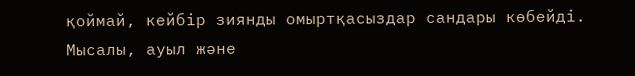қоймай, кейбір зиянды омыртқасыздар сандары көбейді. Мысалы, ауыл және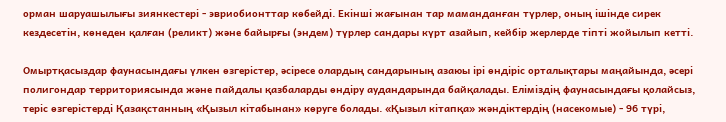орман шаруашылығы зиянкестері - эвриобионттар көбейді. Екінші жағынан тар маманданған түрлер, оның ішінде сирек кездесетін, көнеден қалған (реликт) және байырғы (эндем) түрлер сандары күрт азайып, кейбір жерлерде тіпті жойылып кетті.

Омыртқасыздар фаунасындағы үлкен өзгерістер, әсіресе олардың сандарының азаюы ірі өндіріс орталықтары маңайында, әсері полигондар территориясында және пайдалы қазбаларды өндіру аудандарында байқалады. Еліміздің фаунасындағы қолайсыз, теріс өзгерістерді Қазақстанның «Қызыл кітабынан» көруге болады. «Қызыл кітапқа» жәндіктердің (насекомые) - 96 түрі,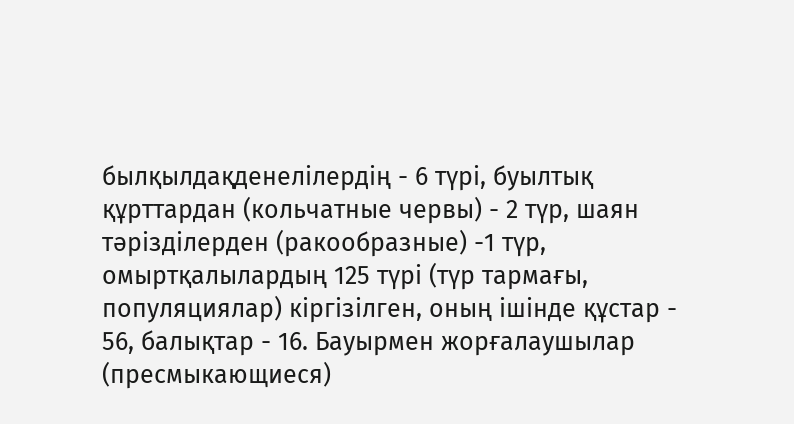былқылдақденелілердің - 6 түрі, буылтық құрттардан (кольчатные червы) - 2 түр, шаян тәрізділерден (ракообразные) -1 түр, омыртқалылардың 125 түрі (түр тармағы, популяциялар) кіргізілген, оның ішінде құстар - 56, балықтар - 16. Бауырмен жорғалаушылар (пресмыкающиеся)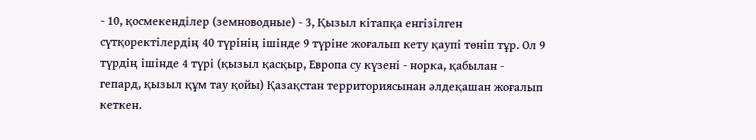- 10, қосмекенділер (земноводные) - 3, Қызыл кітапқа енгізілген сүтқоректілердің 40 түрінің ішінде 9 түріне жоғалып кету қаупі төніп тұр. Ол 9 түрдің ішінде 4 түрі (қызыл қасқыр, Европа су күзені - норка, қабылан - гепард, қызыл құм тау қойы) Қазақстан территориясынан әлдеқашан жоғалып кеткен.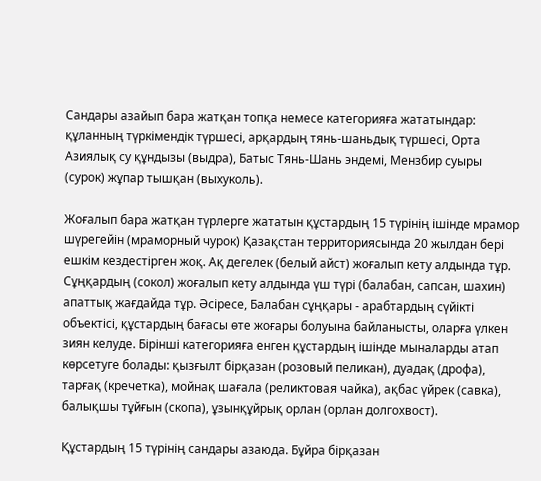Сандары азайып бара жатқан топқа немесе категорияға жататындар: құланның түркімендік түршесі, арқардың тянь-шаньдық түршесі, Орта Азиялық су құндызы (выдра), Батыс Тянь-Шань эндемі, Мензбир суыры (сурок) жұпар тышқан (выхуколь).

Жоғалып бара жатқан түрлерге жататын құстардың 15 түрінің ішінде мрамор шүрегейін (мраморный чурок) Қазақстан территориясында 20 жылдан бері ешкім кездестірген жоқ. Ақ дегелек (белый айст) жоғалып кету алдында тұр. Сұңқардың (сокол) жоғалып кету алдында үш түрі (балабан, сапсан, шахин) апаттық жағдайда тұр. Әсіресе, Балабан сұңқары - арабтардың сүйікті объектісі, құстардың бағасы өте жоғары болуына байланысты, оларға үлкен зиян келуде. Бірінші категорияға енген құстардың ішінде мыналарды атап көрсетуге болады: қызғылт бірқазан (розовый пеликан), дуадақ (дрофа), тарғақ (кречетка), мойнақ шағала (реликтовая чайка), ақбас үйрек (савка), балықшы тұйғын (скопа), ұзынқұйрық орлан (орлан долгохвост).

Құстардың 15 түрінің сандары азаюда. Бұйра бірқазан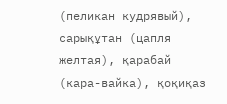(пеликан кудрявый), сарықұтан (цапля желтая), қарабай (кара-вайка), қоқиқаз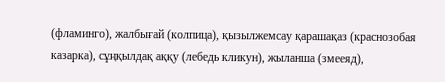(фламинго), жалбығай (колпица), қызылжемсау қарашақаз (краснозобая казарка), сұңқылдақ аққу (лебедь кликун), жыланша (змееяд),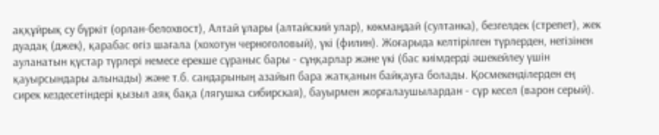аққұйрық су бүркіт (орлан-белохвост), Алтай ұлары (алтайский улар), көкмаңдай (султанка), безгелдек (стрепет), жек дуадақ (джек), қарабас өгіз шағала (хохотун черноголовый), үкі (филин). Жоғарыда келтірілген түрлерден, негізінен ауланатын құстар түрлері немесе ерекше сұраныс бары - сұңқарлар және үкі (бас киімдерді әшекейлеу үшін қауырсындары алынады) және т.б. сандарының азайып бара жатқанын байқауға болады. Қосмекенділерден ең сирек кездесетіндері қызыл аяқ бақа (лягушка сибирская), бауырмен жорғалаушылардан - сұр кесел (варон серый).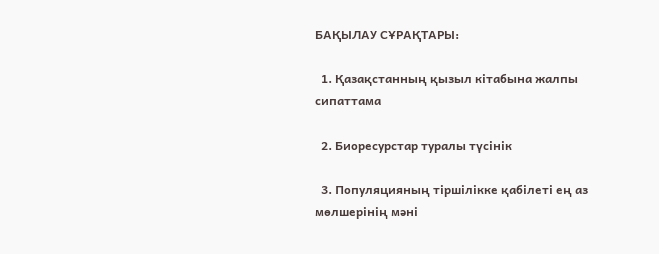БАҚЫЛАУ СҰРАҚТАРЫ:

  1. Қазақстанның қызыл кітабына жалпы сипаттама

  2. Биоресурстар туралы түсінік

  3. Популяцияның тіршілікке қабілеті ең аз мөлшерінің мәні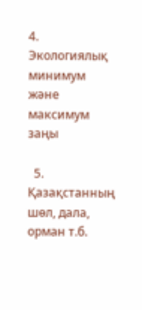4. Экологиялық минимум және максимум заңы

  5. Қазақстанның шөл, дала, орман т.б.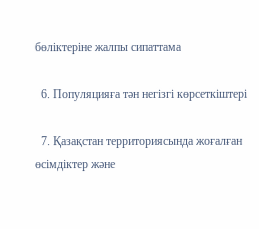бөліктеріне жалпы сипаттама

  6. Популяцияға тән негізгі көрсеткіштері

  7. Қазақстан территориясында жоғалған өсімдіктер және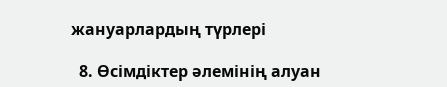жануарлардың түрлері

  8. Өсімдіктер әлемінің алуан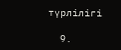түрлілігі

  9.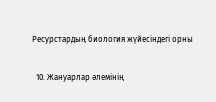Ресурстардың биология жүйесіндегі орны

  10. Жануарлар әлемінің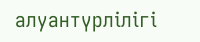алуантүрлілігі